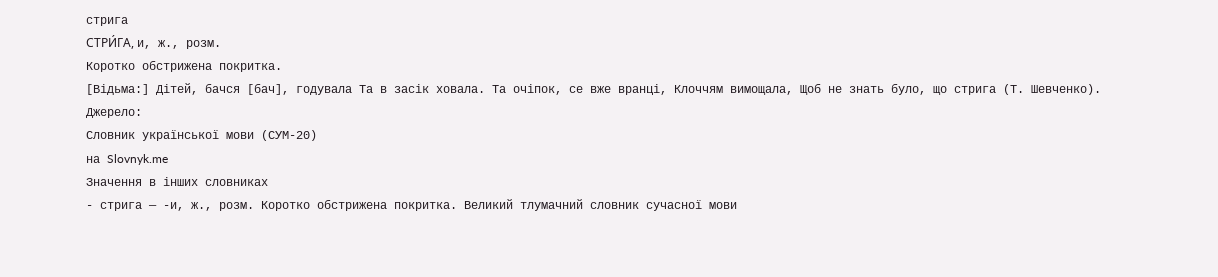стрига
СТРИ́ГА, и, ж., розм.
Коротко обстрижена покритка.
[Відьма:] Дітей, бачся [бач], годувала Та в засік ховала. Та очіпок, се вже вранці, Клоччям вимощала, Щоб не знать було, що стрига (Т. Шевченко).
Джерело:
Словник української мови (СУМ-20)
на Slovnyk.me
Значення в інших словниках
- стрига — -и, ж., розм. Коротко обстрижена покритка. Великий тлумачний словник сучасної мови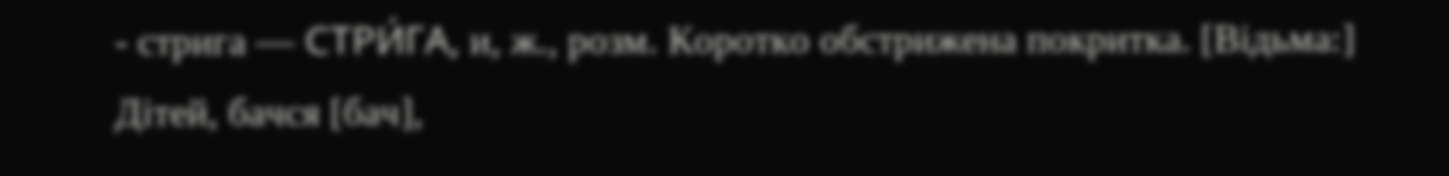- стрига — СТРИ́ГА, и, ж., розм. Коротко обстрижена покритка. [Відьма:] Дітей, бачся [бач],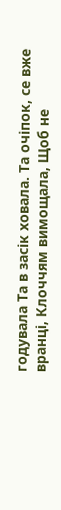годувала Та в засік ховала. Та очіпок, се вже вранці, Клоччям вимощала, Щоб не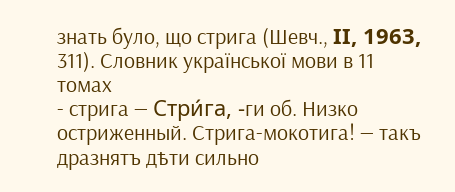знать було, що стрига (Шевч., II, 1963, 311). Словник української мови в 11 томах
- стрига — Стри́га, -ги об. Низко остриженный. Стрига-мокотига! — такъ дразнятъ дѣти сильно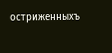остриженныхъ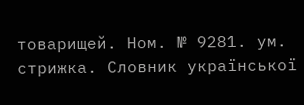товарищей. Ном. № 9281. ум. стрижка. Словник української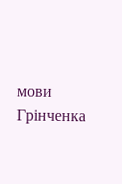мови Грінченка